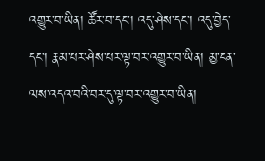འགྱུར་བ་ཡིན། ཚོར་བ་དང་། འདུ་ཤེས་དང་། འདུ་བྱེད་དང་། རྣམ་པར་ཤེས་པར་ལྟ་བར་འགྱུར་བ་ཡིན། མྱ་ངན་ལས་འདའ་བའི་བར་དུ་ལྟ་བར་འགྱུར་བ་ཡིན།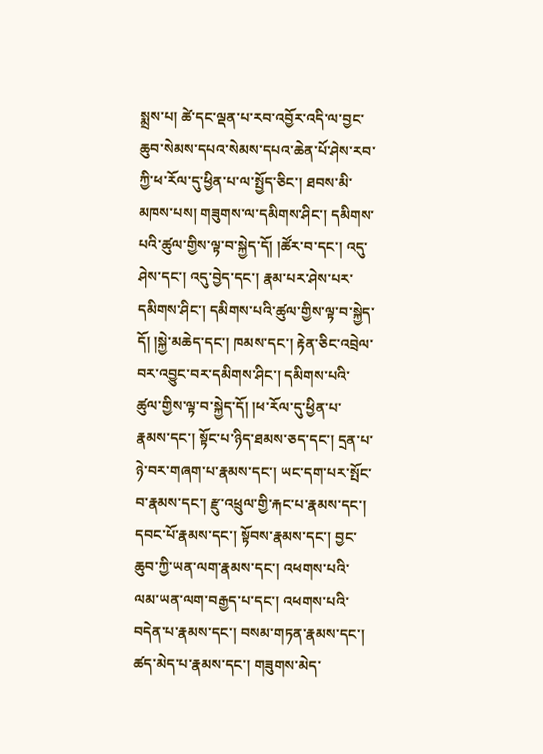སྨྲས་པ། ཚེ་དང་ལྡན་པ་རབ་འབྱོར་འདི་ལ་བྱང་ཆུབ་སེམས་དཔའ་སེམས་དཔའ་ཆེན་པོ་ཤེས་རབ་ཀྱི་ཕ་རོལ་དུ་ཕྱིན་པ་ལ་སྤྱོད་ཅིང་། ཐབས་མི་མཁས་པས། གཟུགས་ལ་དམིགས་ཤིང་། དམིགས་པའི་ཚུལ་གྱིས་ལྟ་བ་སྐྱེད་དོ། །ཚོར་བ་དང་། འདུ་ཤེས་དང་། འདུ་བྱེད་དང་། རྣམ་པར་ཤེས་པར་དམིགས་ཤིང་། དམིགས་པའི་ཚུལ་གྱིས་ལྟ་བ་སྐྱེད་དོ། །སྐྱེ་མཆེད་དང་། ཁམས་དང་། རྟེན་ཅིང་འབྲེལ་བར་འབྱུང་བར་དམིགས་ཤིང་། དམིགས་པའི་ཚུལ་གྱིས་ལྟ་བ་སྐྱེད་དོ། །ཕ་རོལ་དུ་ཕྱིན་པ་རྣམས་དང་། སྟོང་པ་ཉིད་ཐམས་ཅད་དང་། དྲན་པ་ཉེ་བར་གཞག་པ་རྣམས་དང་། ཡང་དག་པར་སྤོང་བ་རྣམས་དང་། རྫུ་འཕྲུལ་གྱི་རྐང་པ་རྣམས་དང་། དབང་པོ་རྣམས་དང་། སྟོབས་རྣམས་དང་། བྱང་ཆུབ་ཀྱི་ཡན་ལག་རྣམས་དང་། འཕགས་པའི་ལམ་ཡན་ལག་བརྒྱད་པ་དང་། འཕགས་པའི་བདེན་པ་རྣམས་དང་། བསམ་གཏན་རྣམས་དང་། ཚད་མེད་པ་རྣམས་དང་། གཟུགས་མེད་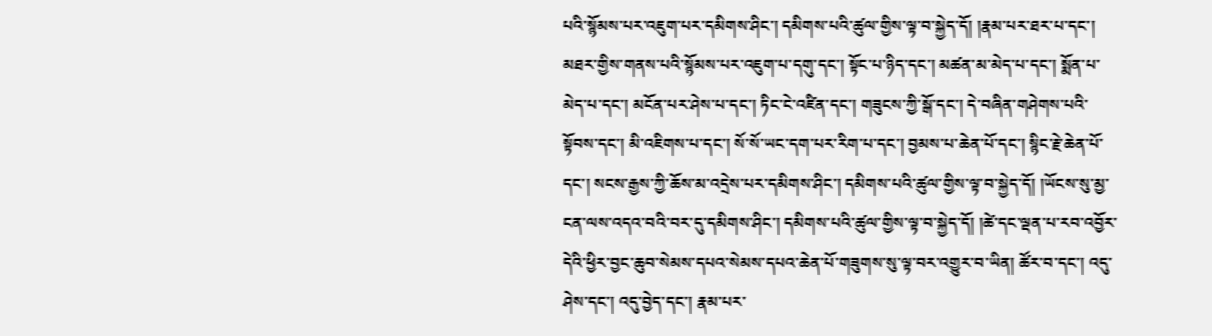པའི་སྙོམས་པར་འཇུག་པར་དམིགས་ཤིང་། དམིགས་པའི་ཚུལ་གྱིས་ལྟ་བ་སྐྱེད་དོ། །རྣམ་པར་ཐར་པ་དང་། མཐར་གྱིས་གནས་པའི་སྙོམས་པར་འཇུག་པ་དགུ་དང་། སྟོང་པ་ཉིད་དང་། མཚན་མ་མེད་པ་དང་། སྨོན་པ་མེད་པ་དང་། མངོན་པར་ཤེས་པ་དང་། ཏིང་ངེ་འཛིན་དང་། གཟུངས་ཀྱི་སྒོ་དང་། དེ་བཞིན་གཤེགས་པའི་སྟོབས་དང་། མི་འཇིགས་པ་དང་། སོ་སོ་ཡང་དག་པར་རིག་པ་དང་། བྱམས་པ་ཆེན་པོ་དང་། སྙིང་རྗེ་ཆེན་པོ་དང་། སངས་རྒྱས་ཀྱི་ཆོས་མ་འདྲེས་པར་དམིགས་ཤིང་། དམིགས་པའི་ཚུལ་གྱིས་ལྟ་བ་སྐྱེད་དོ། །ཡོངས་སུ་མྱ་ངན་ལས་འདའ་བའི་བར་དུ་དམིགས་ཤིང་། དམིགས་པའི་ཚུལ་གྱིས་ལྟ་བ་སྐྱེད་དོ། །ཚེ་དང་ལྡན་པ་རབ་འབྱོར་དེའི་ཕྱིར་བྱང་ཆུབ་སེམས་དཔའ་སེམས་དཔའ་ཆེན་པོ་གཟུགས་སུ་ལྟ་བར་འགྱུར་བ་ཡིན། ཚོར་བ་དང་། འདུ་ཤེས་དང་། འདུ་བྱེད་དང་། རྣམ་པར་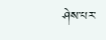ཤེས་པར་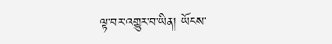ལྟ་བར་འགྱུར་བ་ཡིན། ཡོངས་